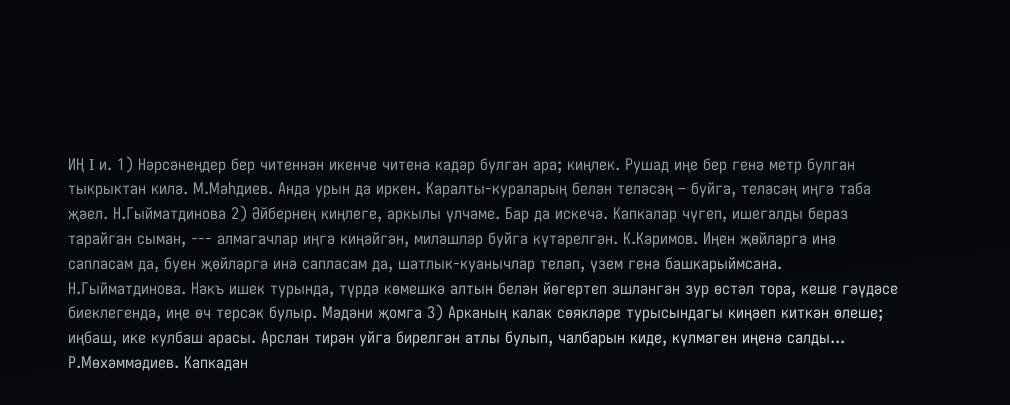ИҢ I и. 1) Нәрсәнеңдер бер читеннән икенче читенә кадәр булган ара; киңлек. Рушад иңе бер генә метр булган тыкрыктан килә. М.Мәһдиев. Анда урын да иркен. Каралты-кураларың белән теләсәң – буйга, теләсәң иңгә таба җәел. Н.Гыйматдинова 2) Әйбернең киңлеге, аркылы үлчәме. Бар да искечә. Капкалар чүгеп, ишегалды бераз тарайган сыман, --- алмагачлар иңгә киңәйгән, миләшләр буйга күтәрелгән. К.Кәримов. Иңен җөйләргә инә сапласам да, буен җөйләргә инә сапласам да, шатлык-куанычлар теләп, үзем генә башкарыймсана. Н.Гыйматдинова. Нәкъ ишек турында, түрдә көмешкә алтын белән йөгертеп эшләнгән зур өстәл тора, кеше гәүдәсе биеклегендә, иңе өч терсәк булыр. Мәдәни җомга 3) Арканың калак сөякләре турысындагы киңәеп киткән өлеше; иңбаш, ике кулбаш арасы. Арслан тирән уйга бирелгән атлы булып, чалбарын киде, күлмәген иңенә салды... Р.Мөхәммәдиев. Капкадан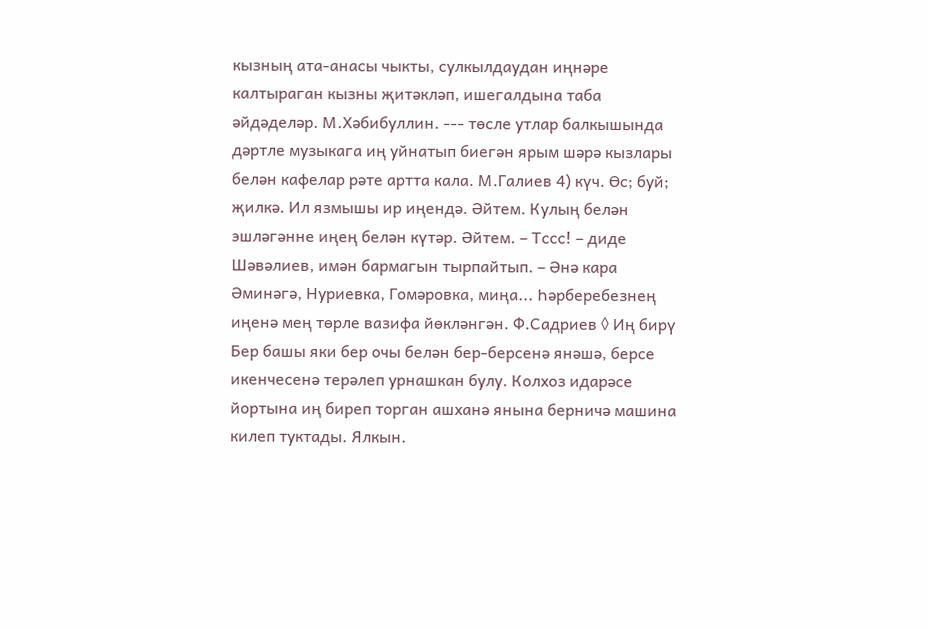кызның ата-анасы чыкты, сулкылдаудан иңнәре калтыраган кызны җитәкләп, ишегалдына таба әйдәделәр. М.Хәбибуллин. --- төсле утлар балкышында дәртле музыкага иң уйнатып биегән ярым шәрә кызлары белән кафелар рәте артта кала. М.Галиев 4) күч. Өс; буй; җилкә. Ил язмышы ир иңендә. Әйтем. Кулың белән эшләгәнне иңең белән күтәр. Әйтем. – Тссс! – диде Шәвәлиев, имән бармагын тырпайтып. – Әнә кара Әминәгә, Нуриевка, Гомәровка, миңа... Һәрберебезнең иңенә мең төрле вазифа йөкләнгән. Ф.Садриев ◊ Иң бирү Бер башы яки бер очы белән бер-берсенә янәшә, берсе икенчесенә терәлеп урнашкан булу. Колхоз идарәсе йортына иң биреп торган ашханә янына берничә машина килеп туктады. Ялкын.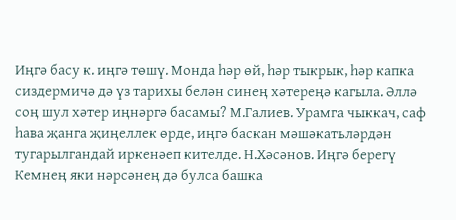Иңгә басу к. иңгә төшү. Монда һәр өй, һәр тыкрык, һәр капка сиздермичә дә үз тарихы белән синең хәтереңә кагыла. Әллә соң шул хәтер иңнәргә басамы? М.Галиев. Урамга чыккач, саф һава җанга җиңеллек өрде, иңгә баскан мәшәкатьләрдән тугарылгандай иркенәеп кителде. Н.Хәсәнов. Иңгә берегү Кемнең яки нәрсәнең дә булса башка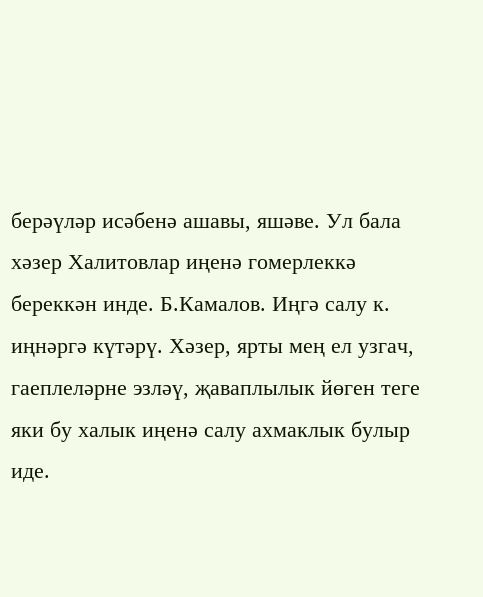берәүләр исәбенә ашавы, яшәве. Ул бала хәзер Халитовлар иңенә гомерлеккә береккән инде. Б.Камалов. Иңгә салу к. иңнәргә күтәрү. Хәзер, ярты мең ел узгач, гаеплеләрне эзләү, җаваплылык йөген теге яки бу халык иңенә салу ахмаклык булыр иде.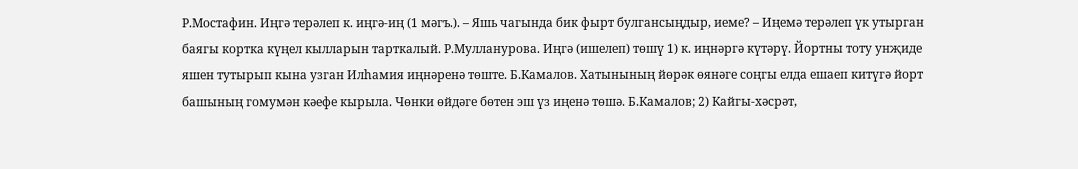Р.Мостафин. Иңгә терәлеп к. иңгә-иң (1 мәгъ.). – Яшь чагында бик фырт булгансыңдыр, иеме? – Иңемә терәлеп үк утырган баягы кортка күңел кылларын тарткалый. Р.Мулланурова. Иңгә (ишелеп) төшү 1) к. иңнәргә күтәрү. Йортны тоту унҗиде яшен тутырып кына узган Илһамия иңнәренә төште. Б.Камалов. Хатынының йөрәк өянәге соңгы елда ешаеп китүгә йорт башының гомумән кәефе кырыла. Чөнки өйдәге бөтен эш үз иңенә төшә. Б.Камалов; 2) Кайгы-хәсрәт,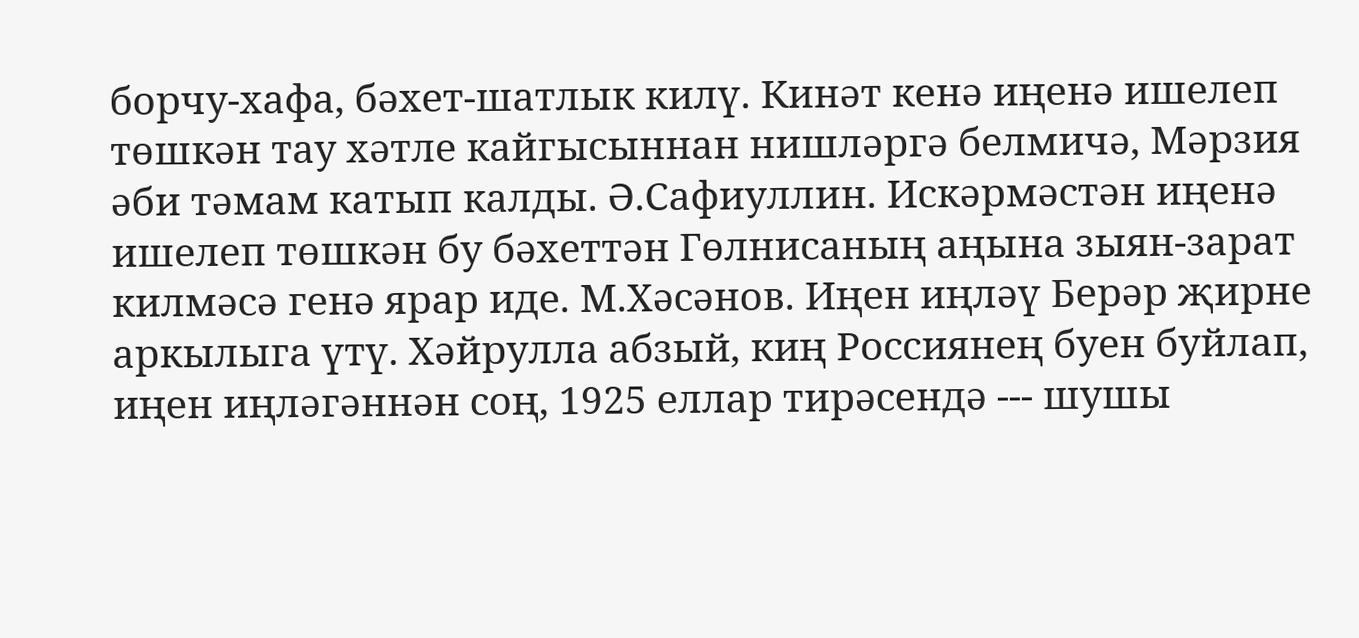борчу-хафа, бәхет-шатлык килү. Кинәт кенә иңенә ишелеп төшкән тау хәтле кайгысыннан нишләргә белмичә, Мәрзия әби тәмам катып калды. Ә.Сафиуллин. Искәрмәстән иңенә ишелеп төшкән бу бәхеттән Гөлнисаның аңына зыян-зарат килмәсә генә ярар иде. М.Хәсәнов. Иңен иңләү Берәр җирне аркылыга үтү. Хәйрулла абзый, киң Россиянең буен буйлап, иңен иңләгәннән соң, 1925 еллар тирәсендә --- шушы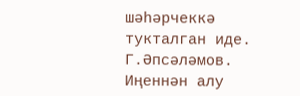шәһәрчеккә тукталган иде. Г.Әпсәләмов. Иңеннән алу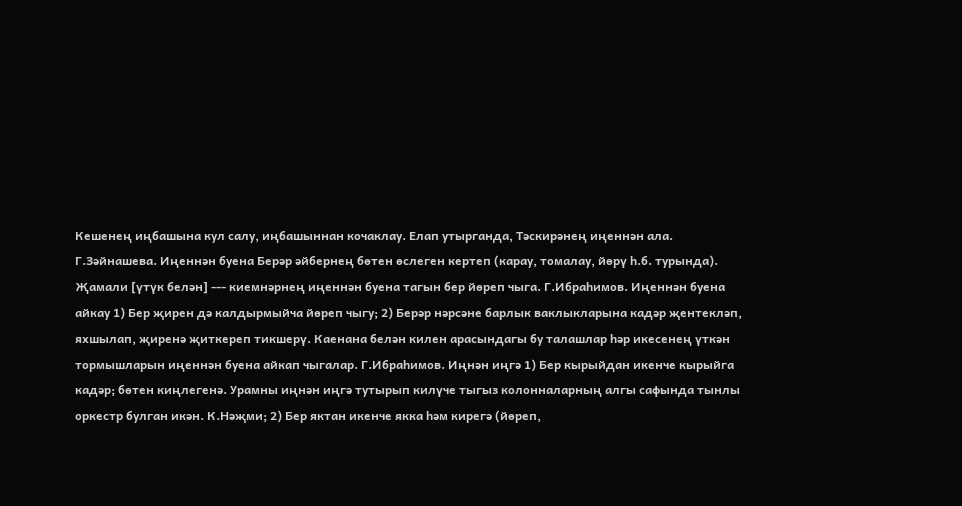Кешенең иңбашына кул салу, иңбашыннан кочаклау. Елап утырганда, Тәскирәнең иңеннән ала. Г.Зәйнашева. Иңеннән буена Берәр әйбернең бөтен өслеген кертеп (карау, томалау, йөрү һ.б. турында). Җамали [үтүк белән] --- киемнәрнең иңеннән буена тагын бер йөреп чыга. Г.Ибраһимов. Иңеннән буена айкау 1) Бер җирен дә калдырмыйча йөреп чыгу; 2) Берәр нәрсәне барлык ваклыкларына кадәр җентекләп, яхшылап, җиренә җиткереп тикшерү. Каенана белән килен арасындагы бу талашлар һәр икесенең үткән тормышларын иңеннән буена айкап чыгалар. Г.Ибраһимов. Иңнән иңгә 1) Бер кырыйдан икенче кырыйга кадәр; бөтен киңлегенә. Урамны иңнән иңгә тутырып килүче тыгыз колонналарның алгы сафында тынлы оркестр булган икән. К.Нәҗми; 2) Бер яктан икенче якка һәм кирегә (йөреп,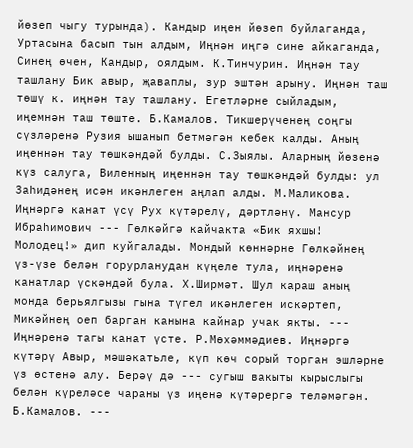йөзеп чыгу турында). Кандыр иңен йөзеп буйлаганда, Уртасына басып тын алдым, Иңнән иңгә сине айкаганда, Синең өчен, Кандыр, оялдым. К.Тинчурин. Иңнән тау ташлану Бик авыр, җаваплы, зур эштән арыну. Иңнән таш төшү к. иңнән тау ташлану. Егетләрне сыйладым, иңемнән таш төште. Б.Камалов. Тикшерүченең соңгы сүзләренә Рузия ышанып бетмәгән кебек калды. Аның иңеннән тау төшкәндәй булды. С.Зыялы. Аларның йөзенә күз салуга, Виленның иңеннән тау төшкәндәй булды: ул Заһидәнең исән икәнлеген аңлап алды. М.Маликова. Иңнәргә канат үсү Рух күтәрелү, дәртләнү. Мансур Ибраһимович --- Гөлкәйгә кайчакта «Бик яхшы! Молодец!» дип куйгалады. Мондый көннәрне Гөлкәйнең үз-үзе белән горурланудан күңеле тула, иңнәренә канатлар үскәндәй була. Х.Ширмәт. Шул караш аның монда берьялгызы гына түгел икәнлеген искәртеп, Микәйнең оеп барган канына кайнар учак якты. --- Иңнәренә тагы канат үсте. Р.Мөхәммәдиев. Иңнәргә күтәрү Авыр, мәшәкатьле, күп көч сорый торган эшләрне үз өстенә алу. Берәү дә --- сугыш вакыты кырыслыгы белән күреләсе чараны үз иңенә күтәрергә теләмәгән. Б.Камалов. ---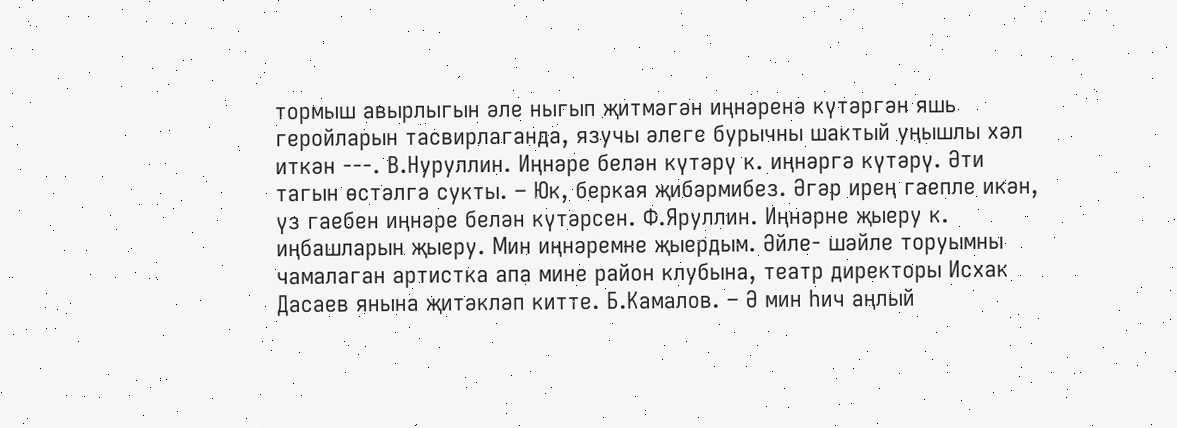тормыш авырлыгын әле ныгып җитмәгән иңнәренә күтәргән яшь геройларын тасвирлаганда, язучы әлеге бурычны шактый уңышлы хәл иткән ---. В.Нуруллин. Иңнәре белән күтәрү к. иңнәргә күтәрү. Әти тагын өстәлгә сукты. – Юк, беркая җибәрмибез. Әгәр ирең гаепле икән, үз гаебен иңнәре белән күтәрсен. Ф.Яруллин. Иңнәрне җыеру к. иңбашларын җыеру. Мин иңнәремне җыердым. Әйле- шәйле торуымны чамалаган артистка апа мине район клубына, театр директоры Исхак Дасаев янына җитәкләп китте. Б.Камалов. – Ә мин һич аңлый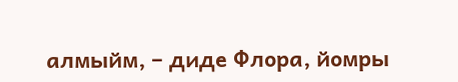алмыйм, – диде Флора, йомры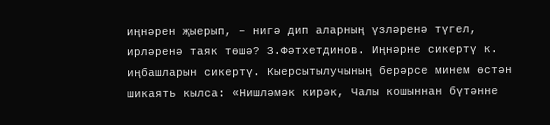иңнәрен җыерып, – нигә дип аларның үзләренә түгел, ирләренә таяк төшә? З.Фәтхетдинов. Иңнәрне сикертү к. иңбашларын сикертү. Кыерсытылучының берәрсе минем өстән шикаять кылса: «Нишләмәк кирәк, Чалы кошыннан бүтәнне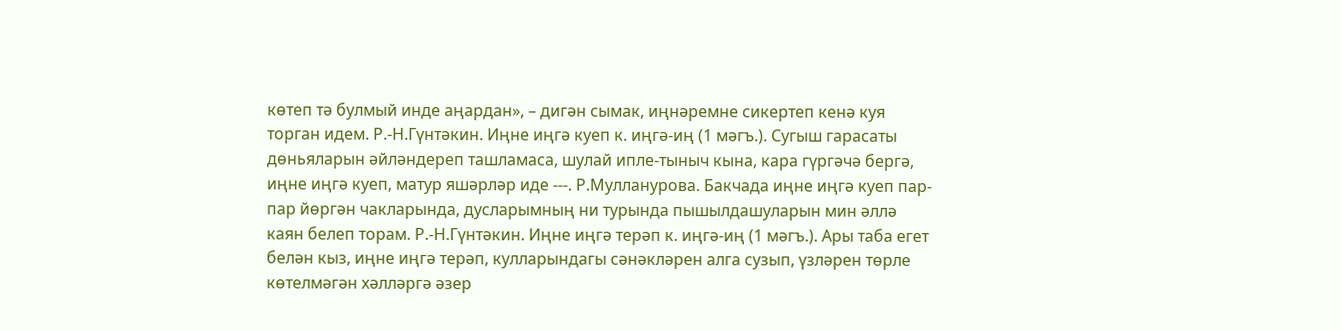көтеп тә булмый инде аңардан», – дигән сымак, иңнәремне сикертеп кенә куя торган идем. Р.-Н.Гүнтәкин. Иңне иңгә куеп к. иңгә-иң (1 мәгъ.). Сугыш гарасаты дөньяларын әйләндереп ташламаса, шулай ипле-тыныч кына, кара гүргәчә бергә, иңне иңгә куеп, матур яшәрләр иде ---. Р.Мулланурова. Бакчада иңне иңгә куеп пар-пар йөргән чакларында, дусларымның ни турында пышылдашуларын мин әллә каян белеп торам. Р.-Н.Гүнтәкин. Иңне иңгә терәп к. иңгә-иң (1 мәгъ.). Ары таба егет белән кыз, иңне иңгә терәп, кулларындагы сәнәкләрен алга сузып, үзләрен төрле көтелмәгән хәлләргә әзер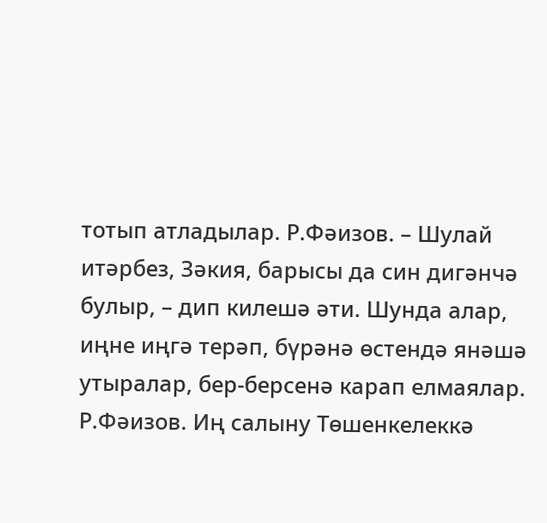тотып атладылар. Р.Фәизов. – Шулай итәрбез, Зәкия, барысы да син дигәнчә булыр, – дип килешә әти. Шунда алар, иңне иңгә терәп, бүрәнә өстендә янәшә утыралар, бер-берсенә карап елмаялар. Р.Фәизов. Иң салыну Төшенкелеккә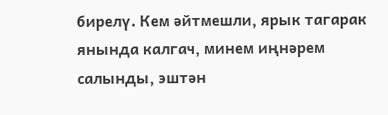бирелү. Кем әйтмешли, ярык тагарак янында калгач, минем иңнәрем салынды, эштән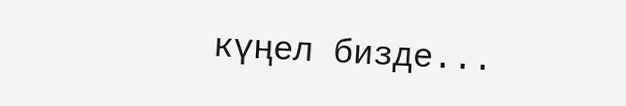күңел бизде...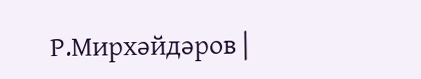Р.Мирхәйдәров |